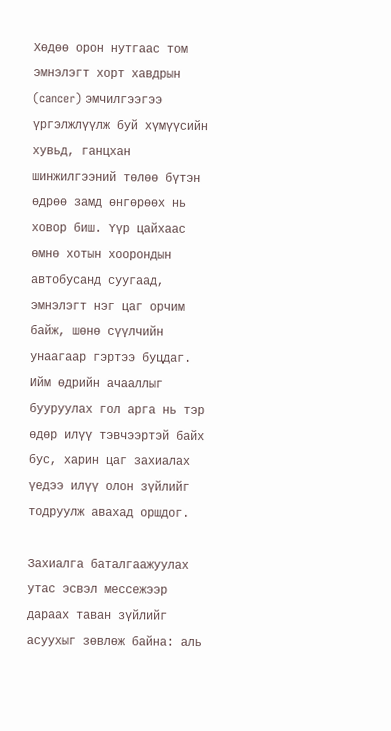Хөдөө орон нутгаас том эмнэлэгт хорт хавдрын (cancer) эмчилгээгээ үргэлжлүүлж буй хүмүүсийн хувьд, ганцхан шинжилгээний төлөө бүтэн өдрөө замд өнгөрөөх нь ховор биш. Үүр цайхаас өмнө хотын хоорондын автобусанд суугаад, эмнэлэгт нэг цаг орчим байж, шөнө сүүлчийн унаагаар гэртээ буцдаг. Ийм өдрийн ачааллыг бууруулах гол арга нь тэр өдөр илүү тэвчээртэй байх бус, харин цаг захиалах үедээ илүү олон зүйлийг тодруулж авахад оршдог.

Захиалга баталгаажуулах утас эсвэл мессежээр дараах таван зүйлийг асуухыг зөвлөж байна: аль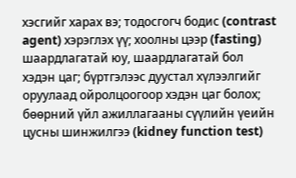хэсгийг харах вэ; тодосгогч бодис (contrast agent) хэрэглэх үү; хоолны цээр (fasting) шаардлагатай юу, шаардлагатай бол хэдэн цаг; бүртгэлээс дуустал хүлээлгийг оруулаад ойролцоогоор хэдэн цаг болох; бөөрний үйл ажиллагааны сүүлийн үеийн цусны шинжилгээ (kidney function test)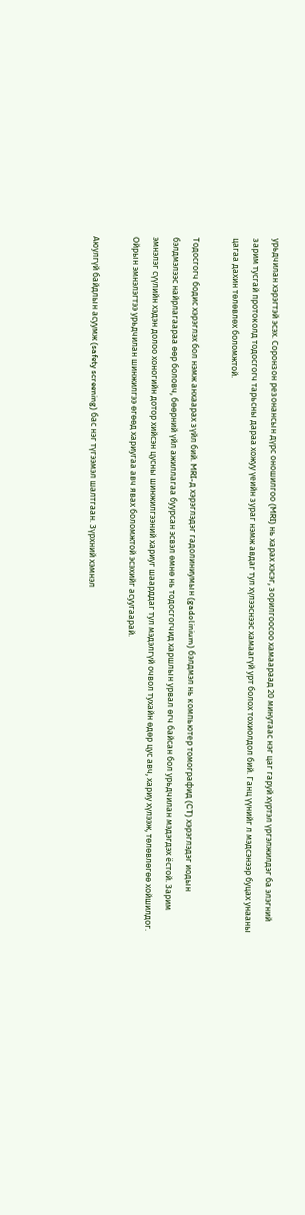урьдчилан хэрэгтэй эсэх. Соронзон резонансын дүрс оношилгоо (MRI) нь харах хэсэг, зорилгоосоо хамаараад 20 минутаас нэг цаг гаруй хүртэл үргэлжилдэг ба элэгний зарим тусгай протоколд тодосгогч тарьсны дараа хожуу үеийн зураг нэмж авдаг тул хүлээснээс хамаагүй урт болох тохиолдол бий. Ганц үүнийг л мэдсэнээр буцах унааны цагаа дахин төлөвлөх боломжтой.

Тодосгогч бодис хэрэглэх бол нэмж анхаарах зүйл бий. MRI-д хэрэглэдэг гадолиниумын (gadolinium) бэлдмэл нь компьютер томографид (CT) хэрэглэдэг иодын бэлдмэлээс найрлагаараа өөр боловч, бөөрний үйл ажиллагаа буурсан эсвэл өмнө нь тодосгогчид харшлын урвал өгч байсан бол урьдчилан мэдэгдэх ёстой. Зарим эмнэлэг сүүлийн хэдэн долоо хоногийн дотор хийсэн цусны шинжилгээний хариуг шаарддаг тул мэдэлгүй очвол тухайн өдөр цус авч, хариу хүлээж, төлөвлөгөө хойшилдог. Ойрын эмнэлэгтээ урьдчилан шинжилгээ өгөөд хариугаа авч явах боломжтой эсэхийг асуугаарай.

Аюулгүй байдлын асуумж (safety screening) бас нэг түгээмэл шалтгаан. Зүрхний хэмнэл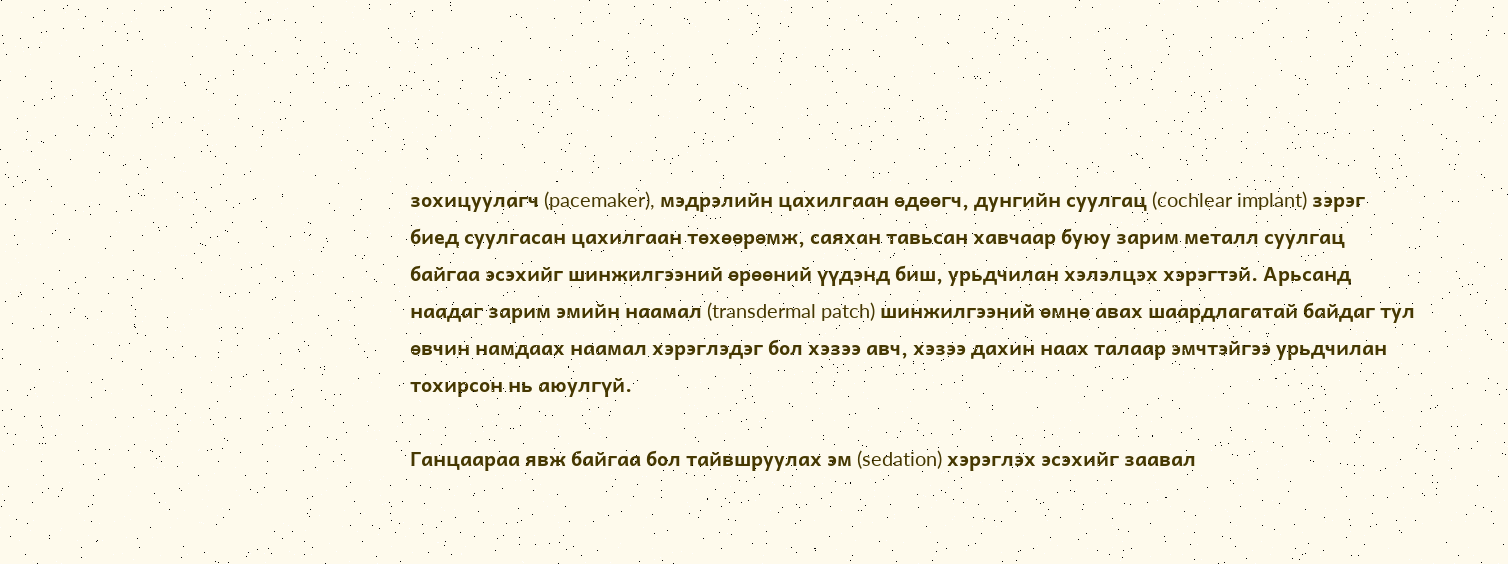зохицуулагч (pacemaker), мэдрэлийн цахилгаан өдөөгч, дунгийн суулгац (cochlear implant) зэрэг биед суулгасан цахилгаан төхөөрөмж, саяхан тавьсан хавчаар буюу зарим металл суулгац байгаа эсэхийг шинжилгээний өрөөний үүдэнд биш, урьдчилан хэлэлцэх хэрэгтэй. Арьсанд наадаг зарим эмийн наамал (transdermal patch) шинжилгээний өмнө авах шаардлагатай байдаг тул өвчин намдаах наамал хэрэглэдэг бол хэзээ авч, хэзээ дахин наах талаар эмчтэйгээ урьдчилан тохирсон нь аюулгүй.

Ганцаараа явж байгаа бол тайвшруулах эм (sedation) хэрэглэх эсэхийг заавал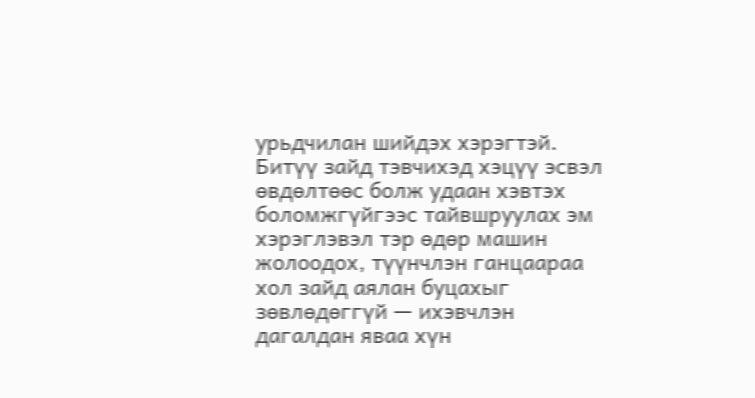урьдчилан шийдэх хэрэгтэй. Битүү зайд тэвчихэд хэцүү эсвэл өвдөлтөөс болж удаан хэвтэх боломжгүйгээс тайвшруулах эм хэрэглэвэл тэр өдөр машин жолоодох, түүнчлэн ганцаараа хол зайд аялан буцахыг зөвлөдөггүй — ихэвчлэн дагалдан яваа хүн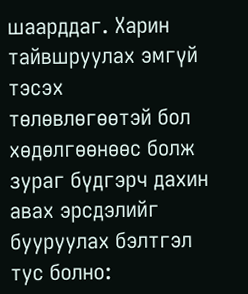шаарддаг. Харин тайвшруулах эмгүй тэсэх төлөвлөгөөтэй бол хөдөлгөөнөөс болж зураг бүдгэрч дахин авах эрсдэлийг бууруулах бэлтгэл тус болно: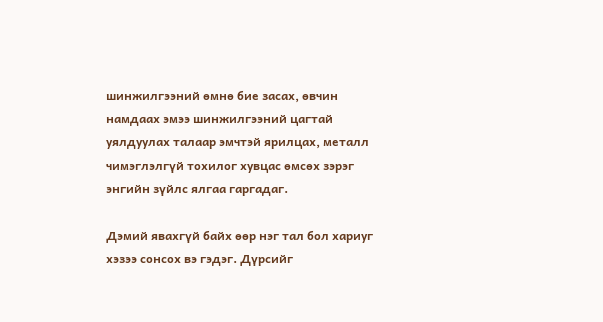шинжилгээний өмнө бие засах, өвчин намдаах эмээ шинжилгээний цагтай уялдуулах талаар эмчтэй ярилцах, металл чимэглэлгүй тохилог хувцас өмсөх зэрэг энгийн зүйлс ялгаа гаргадаг.

Дэмий явахгүй байх өөр нэг тал бол хариуг хэзээ сонсох вэ гэдэг. Дүрсийг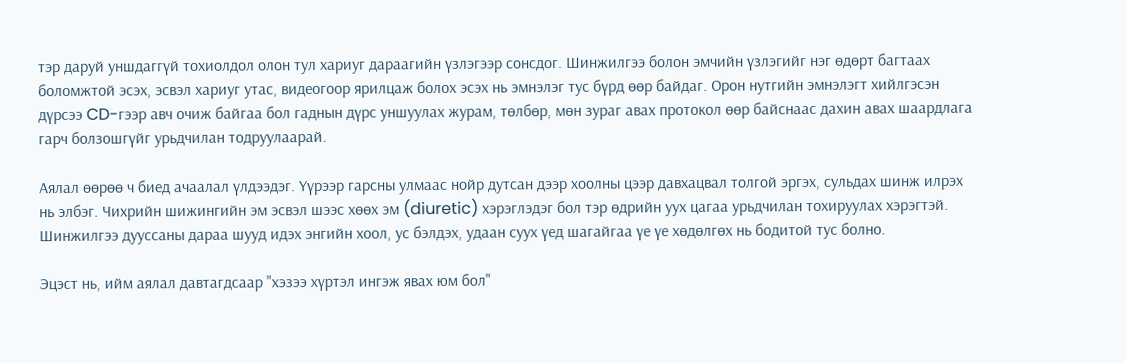тэр даруй уншдаггүй тохиолдол олон тул хариуг дараагийн үзлэгээр сонсдог. Шинжилгээ болон эмчийн үзлэгийг нэг өдөрт багтаах боломжтой эсэх, эсвэл хариуг утас, видеогоор ярилцаж болох эсэх нь эмнэлэг тус бүрд өөр байдаг. Орон нутгийн эмнэлэгт хийлгэсэн дүрсээ CD-гээр авч очиж байгаа бол гаднын дүрс уншуулах журам, төлбөр, мөн зураг авах протокол өөр байснаас дахин авах шаардлага гарч болзошгүйг урьдчилан тодруулаарай.

Аялал өөрөө ч биед ачаалал үлдээдэг. Үүрээр гарсны улмаас нойр дутсан дээр хоолны цээр давхацвал толгой эргэх, сульдах шинж илрэх нь элбэг. Чихрийн шижингийн эм эсвэл шээс хөөх эм (diuretic) хэрэглэдэг бол тэр өдрийн уух цагаа урьдчилан тохируулах хэрэгтэй. Шинжилгээ дууссаны дараа шууд идэх энгийн хоол, ус бэлдэх, удаан суух үед шагайгаа үе үе хөдөлгөх нь бодитой тус болно.

Эцэст нь, ийм аялал давтагдсаар "хэзээ хүртэл ингэж явах юм бол"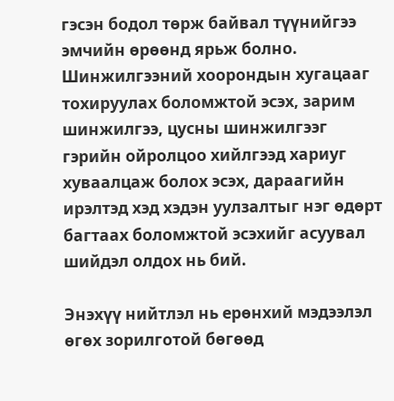гэсэн бодол төрж байвал түүнийгээ эмчийн өрөөнд ярьж болно. Шинжилгээний хоорондын хугацааг тохируулах боломжтой эсэх, зарим шинжилгээ, цусны шинжилгээг гэрийн ойролцоо хийлгээд хариуг хуваалцаж болох эсэх, дараагийн ирэлтэд хэд хэдэн уулзалтыг нэг өдөрт багтаах боломжтой эсэхийг асуувал шийдэл олдох нь бий.

Энэхүү нийтлэл нь ерөнхий мэдээлэл өгөх зорилготой бөгөөд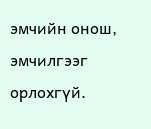эмчийн онош, эмчилгээг орлохгүй.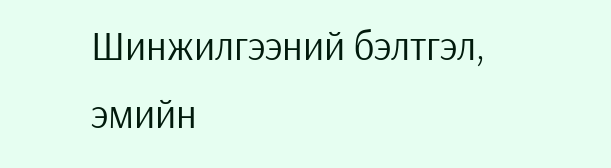Шинжилгээний бэлтгэл, эмийн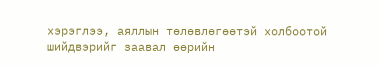хэрэглээ, аяллын төлөвлөгөөтэй холбоотой шийдвэрийг заавал өөрийн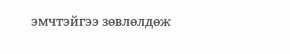эмчтэйгээ зөвлөлдөж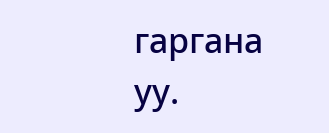гаргана уу.